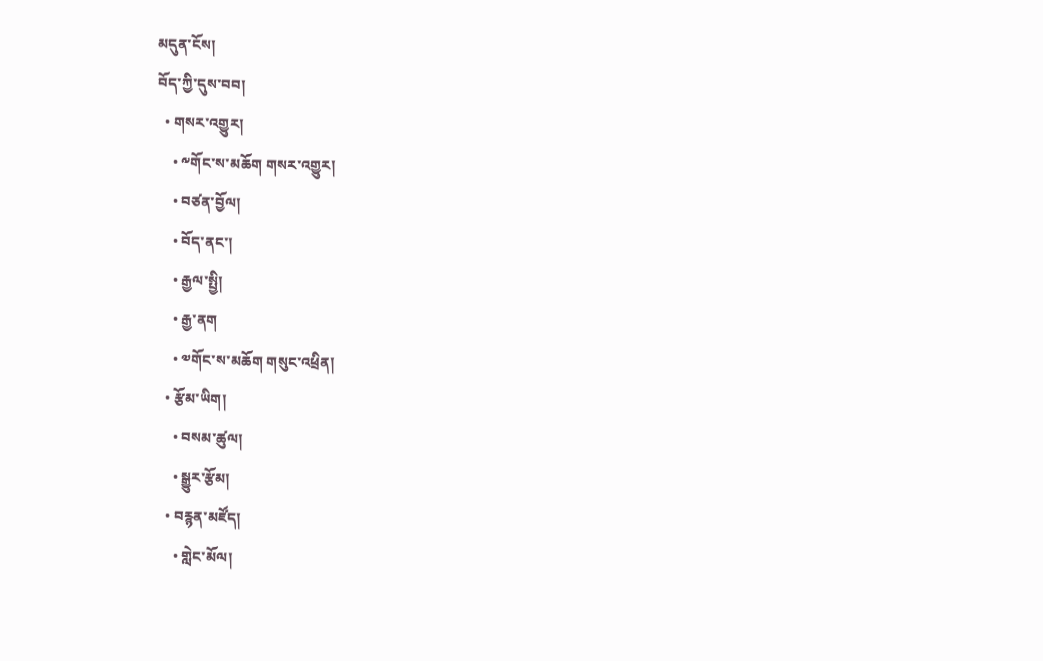མདུན་ངོས།
བོད་ཀྱི་དུས་བབ།
  • གསར་འགྱུར།
    • ༸གོང་ས་མཆོག གསར་འགྱུར།
    • བཙན་བྱོལ།
    • བོད་ནང་།
    • རྒྱལ་སྤྱི།
    • རྒྱ་ནག
    • ༧གོང་ས་མཆོག གསུང་འཕྲིན།
  • རྩོམ་ཡིག།
    • བསམ་ཚུལ།
    • སྒྱུར་རྩོམ།
  • བརྙན་མཛོད།
    • གླེང་མོལ།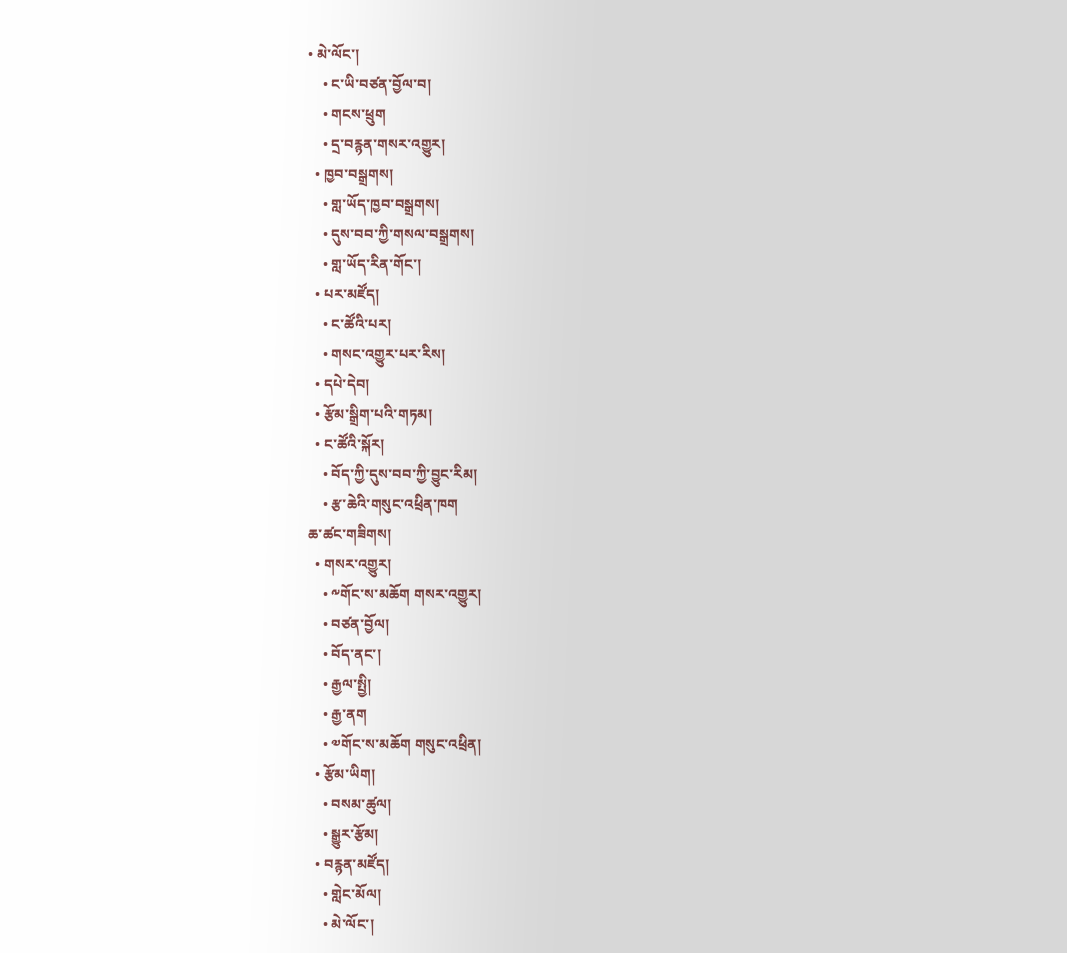• མེ་ལོང་།
    • ང་ཡི་བཙན་བྱོལ་བ།
    • གངས་ཕྲུག
    • དྲ་བརྙན་གསར་འགྱུར།
  • ཁྱབ་བསྒྲགས།
    • གླ་ཡོད་ཁྱབ་བསྒྲགས།
    • དུས་བབ་ཀྱི་གསལ་བསྒྲགས།
    • གླ་ཡོད་རིན་གོང་།
  • པར་མཛོད།
    • ང་ཚོའི་པར།
    • གསང་འགྱུར་པར་རིས།
  • དཔེ་དེབ།
  • རྩོམ་སྒྲིག་པའི་གཏམ།
  • ང་ཚོའི་སྐོར།
    • བོད་ཀྱི་དུས་བབ་ཀྱི་བྱུང་རིམ།
    • རྩ་ཆེའི་གསུང་འཕྲིན་ཁག
ཆ་ཚང་གཟིགས།
  • གསར་འགྱུར།
    • ༸གོང་ས་མཆོག གསར་འགྱུར།
    • བཙན་བྱོལ།
    • བོད་ནང་།
    • རྒྱལ་སྤྱི།
    • རྒྱ་ནག
    • ༧གོང་ས་མཆོག གསུང་འཕྲིན།
  • རྩོམ་ཡིག།
    • བསམ་ཚུལ།
    • སྒྱུར་རྩོམ།
  • བརྙན་མཛོད།
    • གླེང་མོལ།
    • མེ་ལོང་།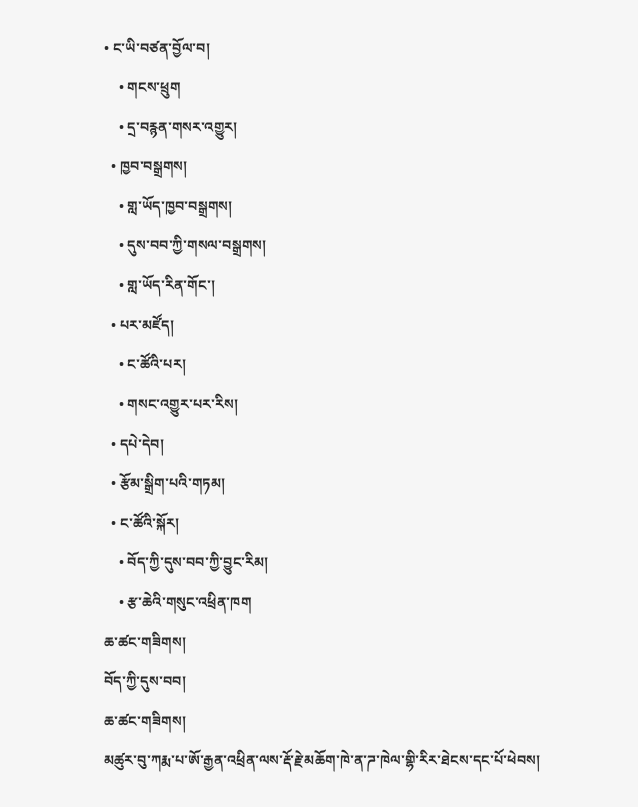• ང་ཡི་བཙན་བྱོལ་བ།
    • གངས་ཕྲུག
    • དྲ་བརྙན་གསར་འགྱུར།
  • ཁྱབ་བསྒྲགས།
    • གླ་ཡོད་ཁྱབ་བསྒྲགས།
    • དུས་བབ་ཀྱི་གསལ་བསྒྲགས།
    • གླ་ཡོད་རིན་གོང་།
  • པར་མཛོད།
    • ང་ཚོའི་པར།
    • གསང་འགྱུར་པར་རིས།
  • དཔེ་དེབ།
  • རྩོམ་སྒྲིག་པའི་གཏམ།
  • ང་ཚོའི་སྐོར།
    • བོད་ཀྱི་དུས་བབ་ཀྱི་བྱུང་རིམ།
    • རྩ་ཆེའི་གསུང་འཕྲིན་ཁག
ཆ་ཚང་གཟིགས།
བོད་ཀྱི་དུས་བབ།
ཆ་ཚང་གཟིགས།
མཚུར་བུ་ཀརྨ་པ་ཨོ་རྒྱན་འཕྲིན་ལས་རྡོ་རྗེ་མཆོག་ཁེ་ན་ཌ་ཁེལ་གྷི་རིར་ཐེངས་དང་པོ་ཕེབས།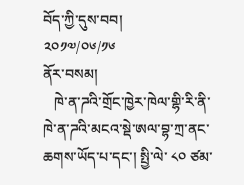བོད་ཀྱི་དུས་བབ།
༢༠༡༧/༠༦/༡༦
ནོར་བསམ།
   ཁེ་ན་ཌའི་གྲོང་ཁྱེར་ཁེལ་གྷི་རི་ནི་ཁེ་ན་ཌའི་མངའ་སྡེ་ཨལ་བྷ་ཀྲ་ནང་ཆགས་ཡོད་པ་དང་། སྤྱི་ལེ་ ༨༠ ཙམ་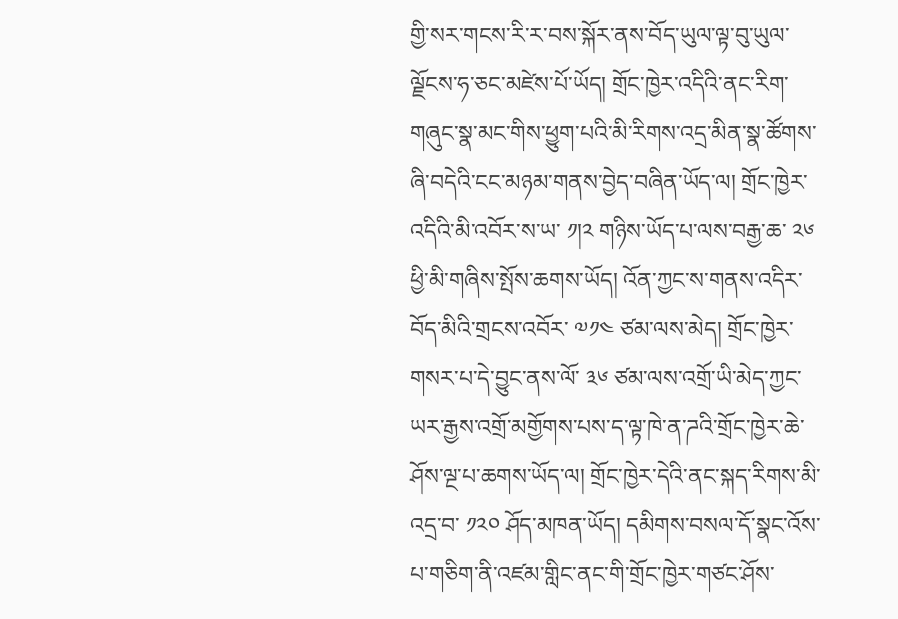གྱི་སར་གངས་རི་ར་བས་སྐོར་ནས་བོད་ཡུལ་ལྟ་བུ་ཡུལ་ལྗོངས་ཧ་ཅང་མཛེས་པོ་ཡོད། གྲོང་ཁྱེར་འདིའི་ནང་རིག་གཞུང་སྣ་མང་གིས་ཕྱུག་པའི་མི་རིགས་འདྲ་མིན་སྣ་ཚོགས་ཞི་བདེའི་ངང་མཉམ་གནས་བྱེད་བཞིན་ཡོད་ལ། གྲོང་ཁྱེར་འདིའི་མི་འབོར་ས་ཡ་ ༡།༢ གཉིས་ཡོད་པ་ལས་བརྒྱ་ཆ་ ༢༦ ཕྱི་མི་གཞིས་སྤོས་ཆགས་ཡོད། འོན་ཀྱང་ས་གནས་འདིར་བོད་མིའི་གྲངས་འབོར་ ༧༡༤ ཙམ་ལས་མེད། གྲོང་ཁྱེར་གསར་པ་དེ་བྱུང་ནས་ལོ་ ༣༦ ཙམ་ལས་འགྲོ་ཡི་མེད་ཀྱང་ཡར་རྒྱས་འགྲོ་མགྱོགས་པས་ད་ལྟ་ཁེ་ན་ཌའི་གྲོང་ཁྱེར་ཆེ་ཤོས་ལྔ་པ་ཆགས་ཡོད་ལ། གྲོང་ཁྱེར་དེའི་ནང་སྐད་རིགས་མི་འདྲ་བ་ ༡༢༠ ཤོད་མཁན་ཡོད། དམིགས་བསལ་དོ་སྣང་འོས་པ་གཅིག་ནི་འཛམ་གླིང་ནང་གི་གྲོང་ཁྱེར་གཙང་ཤོས་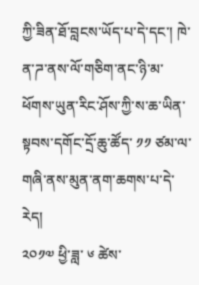ཀྱི་ཟིན་ཐོ་བླངས་ཡོད་པ་དེ་དང་། ཁེ་ན་ཌ་ནས་ལོ་གཅིག་ནང་ཉི་མ་ཕོགས་ཡུན་རིང་ཤོས་ཀྱི་ས་ཆ་ཡིན་སྟབས་དགོང་དྲོ་ཆུ་ཚོད་ ༡༡ ཙམ་ལ་གཞི་ནས་མུན་ནག་ཆགས་པ་དེ་རེད།
༢༠༡༧ ཕྱི་ཟླ་ ༦ ཚེས་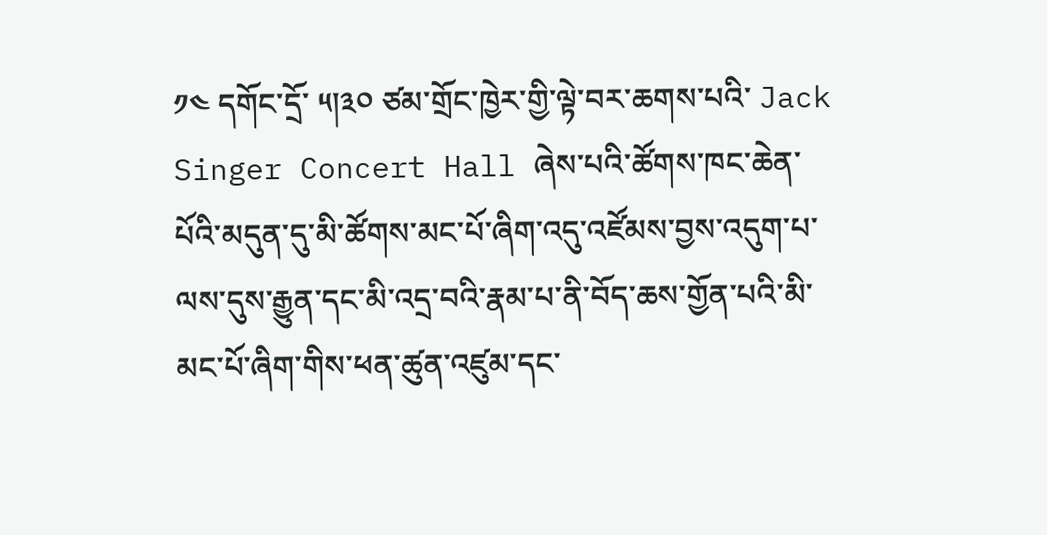༡༤ དགོང་དྲོ་ ༥།༣༠ ཙམ་གྲོང་ཁྱེར་གྱི་ལྟེ་བར་ཆགས་པའི་ Jack Singer Concert Hall ཞེས་པའི་ཚོགས་ཁང་ཆེན་པོའི་མདུན་དུ་མི་ཚོགས་མང་པོ་ཞིག་འདུ་འཛོམས་བྱས་འདུག་པ་ལས་དུས་རྒྱུན་དང་མི་འདྲ་བའི་རྣམ་པ་ནི་བོད་ཆས་གྱོན་པའི་མི་མང་པོ་ཞིག་གིས་ཕན་ཚུན་འཛུམ་དང་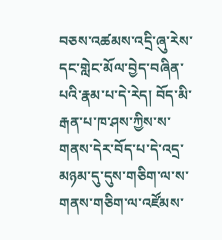བཅས་འཚམས་འདྲི་ཞུ་རེས་དང་གླེང་མོལ་བྱེད་བཞིན་པའི་རྣམ་པ་དེ་རེད། བོད་མི་རྒན་པ་ཁ་ཤས་ཀྱིས་ས་གནས་དེར་བོད་པ་དེ་འདྲ་མཉམ་དུ་དུས་གཅིག་ལ་ས་གནས་གཅིག་ལ་འཛོམས་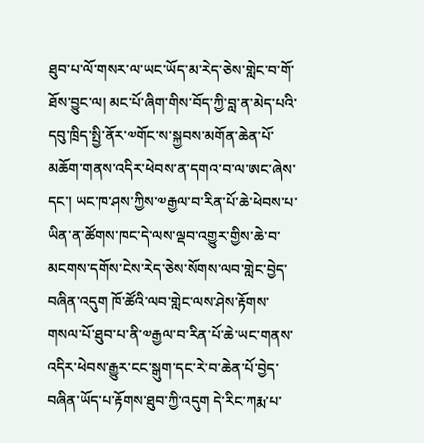ཐུབ་པ་ལོ་གསར་ལ་ཡང་ཡོད་མ་རེད་ཅེས་གླེང་བ་གོ་ཐོས་བྱུང་ལ། མང་པོ་ཞིག་གིས་བོད་ཀྱི་བླ་ན་མེད་པའི་དབུ་ཁྲིད་སྤྱི་ནོར་༧གོང་ས་སྐྱབས་མགོན་ཆེན་པོ་མཆོག་གནས་འདིར་ཕེབས་ན་དགའ་བ་ལ་ཨང་ཞེས་དང་། ཡང་ཁ་ཤས་ཀྱིས་༧རྒྱལ་བ་རིན་པོ་ཆེ་ཕེབས་པ་ཡིན་ན་ཚོགས་ཁང་དེ་ལས་ལྡབ་འགྱུར་གྱིས་ཆེ་བ་མངགས་དགོས་ངེས་རེད་ཅེས་སོགས་ལབ་གླེང་བྱེད་བཞིན་འདུག ཁོ་ཚོའི་ལབ་གླེང་ལས་ཤེས་རྟོགས་གསལ་པོ་ཐུབ་པ་ནི་༧རྒྱལ་བ་རིན་པོ་ཆེ་ཡང་གནས་འདིར་ཕེབས་རྒྱུར་ངང་སྒུག་དང་རེ་བ་ཆེན་པོ་བྱེད་བཞིན་ཡོད་པ་རྟོགས་ཐུབ་ཀྱི་འདུག དེ་རིང་ཀརྨ་པ་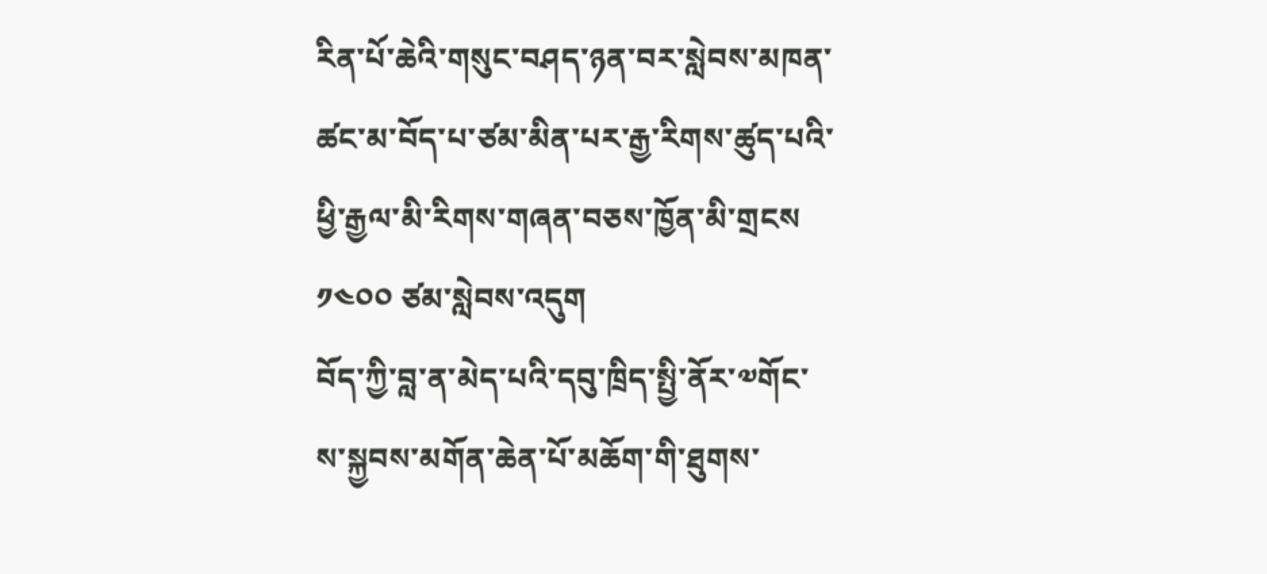རིན་པོ་ཆེའི་གསུང་བཤད་ཉན་བར་སླེབས་མཁན་ཚང་མ་བོད་པ་ཙམ་མིན་པར་རྒྱ་རིགས་ཚུད་པའི་ཕྱི་རྒྱལ་མི་རིགས་གཞན་བཅས་ཁྱོན་མི་གྲངས ༡༤༠༠ ཙམ་སླེབས་འདུག
བོད་ཀྱི་བླ་ན་མེད་པའི་དབུ་ཁྲིད་སྤྱི་ནོར་༧གོང་ས་སྐྱབས་མགོན་ཆེན་པོ་མཆོག་གི་ཐུགས་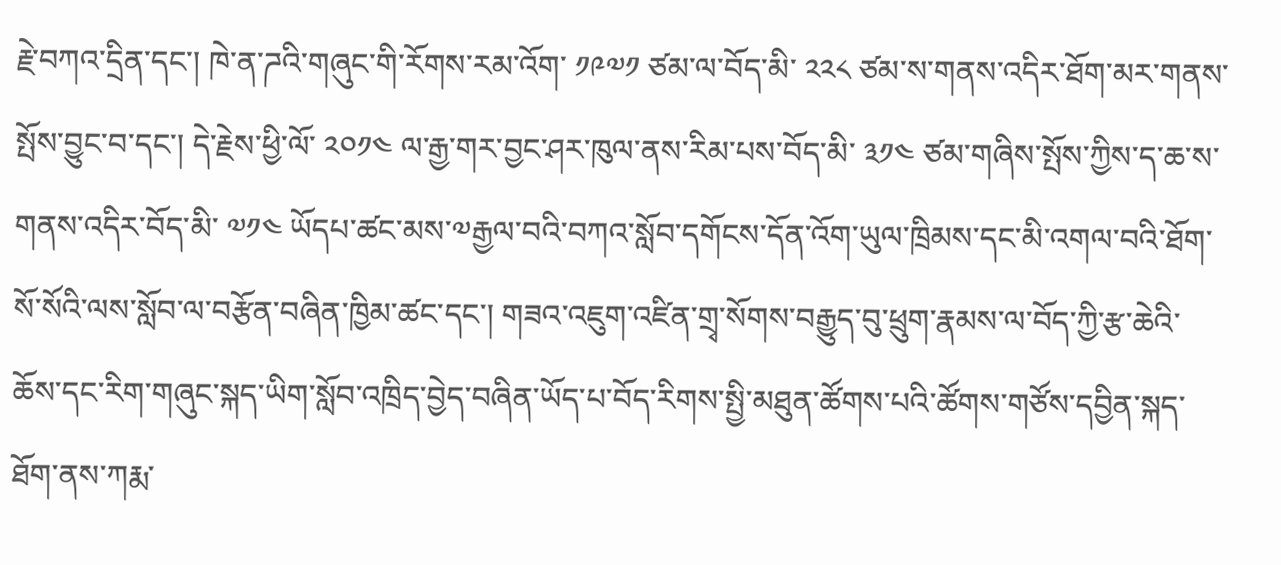རྗེ་བཀའ་དྲིན་དང་། ཁེ་ན་ཌའི་གཞུང་གི་རོགས་རམ་འོག་ ༡༩༧༡ ཙམ་ལ་བོད་མི་ ༢༢༨ ཙམ་ས་གནས་འདིར་ཐོག་མར་གནས་སྤོས་བྱུང་བ་དང་། དེ་རྗེས་ཕྱི་ལོ་ ༢༠༡༤ ལ་རྒྱ་གར་བྱང་ཤར་ཁུལ་ནས་རིམ་པས་བོད་མི་ ༣༡༤ ཙམ་གཞིས་སྤོས་ཀྱིས་ད་ཆ་ས་གནས་འདིར་བོད་མི་ ༧༡༤ ཡོདཔ་ཚང་མས་༧རྒྱལ་བའི་བཀའ་སློབ་དགོངས་དོན་འོག་ཡུལ་ཁྲིམས་དང་མི་འགལ་བའི་ཐོག་སོ་སོའི་ལས་སློབ་ལ་བརྩོན་བཞིན་ཁྱིམ་ཚང་དང་། གཟའ་འཇུག་འཛིན་གྲྭ་སོགས་བརྒྱུད་བུ་ཕྲུག་རྣམས་ལ་བོད་ཀྱི་རྩ་ཆེའི་ཆོས་དང་རིག་གཞུང་སྐད་ཡིག་སློབ་འཁྲིད་བྱེད་བཞིན་ཡོད་པ་བོད་རིགས་སྤྱི་མཐུན་ཚོགས་པའི་ཚོགས་གཙོས་དབྱིན་སྐད་ཐོག་ནས་ཀརྨ་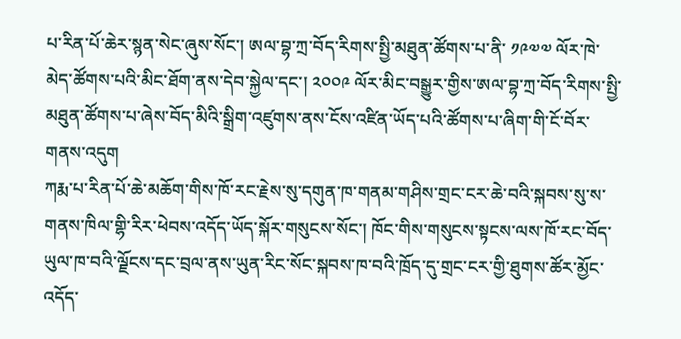པ་རིན་པོ་ཆེར་སྙན་སེང་ཞུས་སོང་། ཨལ་བྷ་ཀྲ་བོད་རིགས་སྤྱི་མཐུན་ཚོགས་པ་ནི་ ༡༩༧༧ ལོར་ཁེ་མེད་ཚོགས་པའི་མིང་ཐོག་ནས་དེབ་སྐྱེལ་དང་། ༢༠༠༩ ལོར་མིང་བསྒྱུར་གྱིས་ཨལ་བྷ་ཀྲ་བོད་རིགས་སྤྱི་མཐུན་ཚོགས་པ་ཞེས་བོད་མིའི་སྒྲིག་འཛུགས་ནས་ངོས་འཛིན་ཡོད་པའི་ཚོགས་པ་ཞིག་གི་ངོ་བོར་གནས་འདུག
ཀརྨ་པ་རིན་པོ་ཆེ་མཆོག་གིས་ཁོ་རང་རྗེས་སུ་དགུན་ཁ་གནམ་གཤིས་གྲང་ངར་ཆེ་བའི་སྐབས་སུ་ས་གནས་ཁིལ་གྷི་རིར་ཕེབས་འདོད་ཡོད་སྐོར་གསུངས་སོང་། ཁོང་གིས་གསུངས་སྟངས་ལས་ཁོ་རང་བོད་ཡུལ་ཁ་བའི་ལྗོངས་དང་བྲལ་ནས་ཡུན་རིང་སོང་སྐབས་ཁ་བའི་ཁྲོད་དུ་གྲང་ངར་གྱི་ཐུགས་ཚོར་མྱོང་འདོད་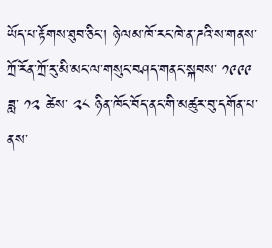ཡོད་པ་རྟོགས་ཐུབ་ཅིང་། ཉེ་ལམ་ཁོ་རང་ཁེ་ན་ཌའི་ས་གནས་ཀྲོ་རོན་ཀྲོ་རུ་མི་མང་ལ་གསུང་བཤད་གནང་སྐབས་ ༡༩༩༩ ཟླ་ ༡༢ ཚེས་ ༢༨ ཉིན་ཁོང་བོད་ནང་གི་མཚུར་བུ་དགོན་པ་ནས་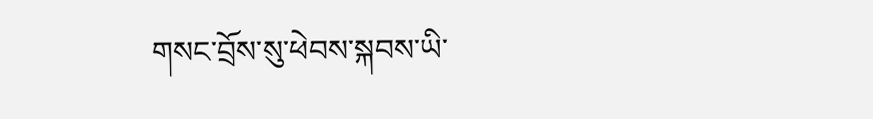གསང་བྲོས་སུ་ཕེབས་སྐབས་ཡི་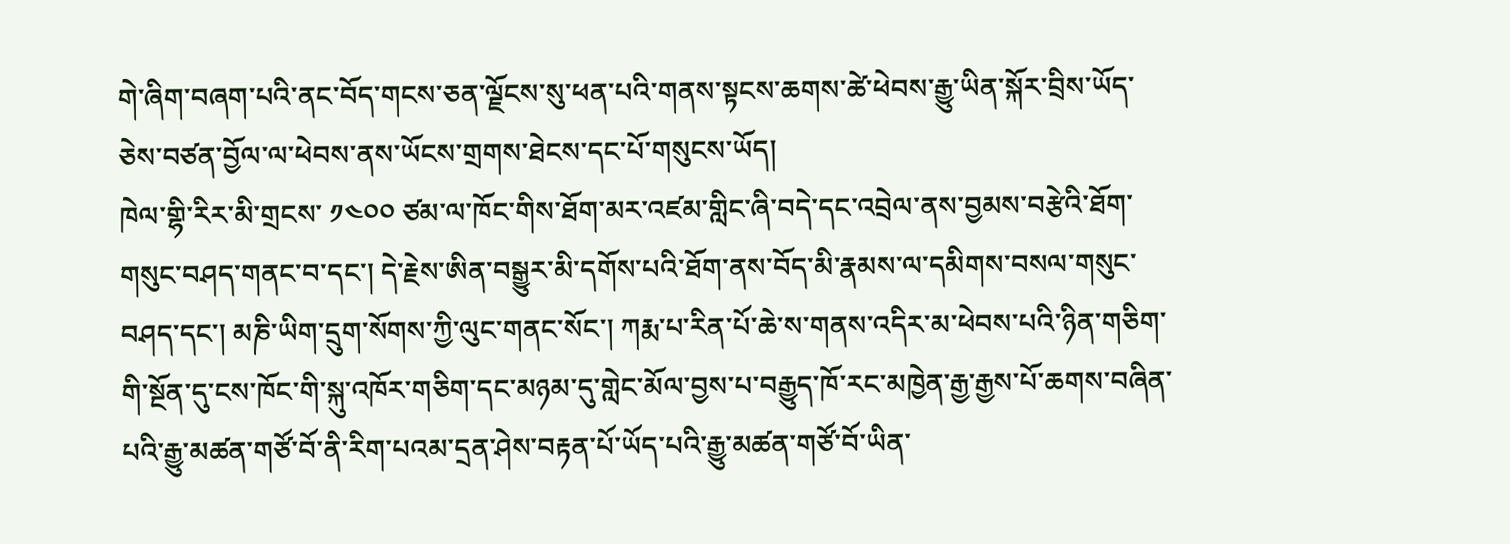གེ་ཞིག་བཞག་པའི་ནང་བོད་གངས་ཅན་ལྗོངས་སུ་ཕན་པའི་གནས་སྟངས་ཆགས་ཚེ་ཕེབས་རྒྱུ་ཡིན་སྐོར་བྲིས་ཡོད་ཅེས་བཙན་བྱོལ་ལ་ཕེབས་ནས་ཡོངས་གྲགས་ཐེངས་དང་པོ་གསུངས་ཡོད།
ཁེལ་གྷི་རིར་མི་གྲངས་ ༡༤༠༠ ཙམ་ལ་ཁོང་གིས་ཐོག་མར་འཛམ་གླིང་ཞི་བདེ་དང་འབྲེལ་ནས་བྱམས་བརྩེའི་ཐོག་གསུང་བཤད་གནང་བ་དང་། དེ་རྗེས་ཨིན་བསྒྱུར་མི་དགོས་པའི་ཐོག་ནས་བོད་མི་རྣམས་ལ་དམིགས་བསལ་གསུང་བཤད་དང་། མཎི་ཡིག་དྲུག་སོགས་ཀྱི་ལུང་གནང་སོང་། ཀརྨ་པ་རིན་པོ་ཆེ་ས་གནས་འདིར་མ་ཕེབས་པའི་ཉིན་གཅིག་གི་སྔོན་དུ་ངས་ཁོང་གི་སྐུ་འཁོར་གཅིག་དང་མཉམ་དུ་གླེང་མོལ་བྱས་པ་བརྒྱུད་ཁོ་རང་མཁྱེན་རྒྱ་རྒྱས་པོ་ཆགས་བཞིན་པའི་རྒྱུ་མཚན་གཙོ་བོ་ནི་རིག་པའམ་དྲན་ཤེས་བརྟན་པོ་ཡོད་པའི་རྒྱུ་མཚན་གཙོ་བོ་ཡིན་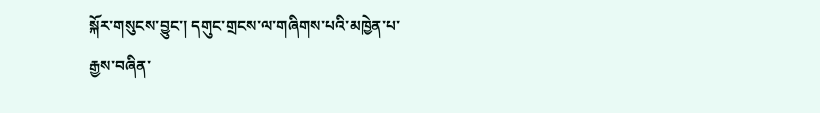སྐོར་གསུངས་བྱུང་། དགུང་གྲངས་ལ་གཞིགས་པའི་མཁྱེན་པ་རྒྱས་བཞིན་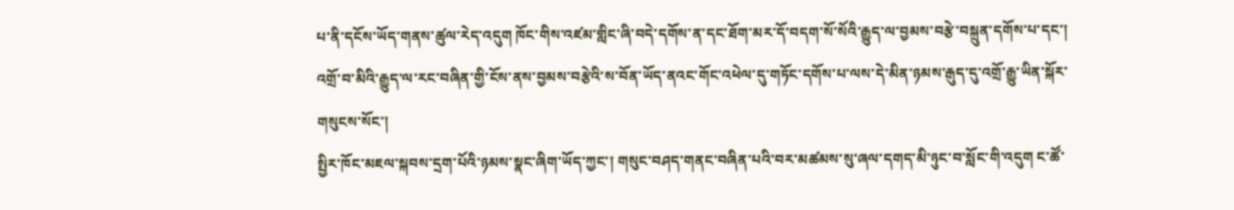པ་ནི་དངོས་ཡོད་གནས་ཚུལ་རེད་འདུག ཁོང་གིས་འཛམ་གླིང་ཞི་བདེ་དགོས་ན་དང་ཐོག་མར་དོ་བདག་སོ་སོའི་རྒྱུད་ལ་བྱམས་བརྩེ་བསྐྲུན་དགོས་པ་དང་། འགྲོ་བ་མིའི་རྒྱུད་ལ་རང་བཞིན་གྱི་ངོས་ནས་བྱམས་བརྩེའི་ས་བོན་ཡོད་ནའང་གོང་འཕེལ་དུ་གཏོང་དགོས་པ་ལས་དེ་མིན་ཉམས་རྒུད་དུ་འགྲོ་རྒྱུ་ཡིན་སྐོར་གསུངས་སོང་།
སྤྱིར་ཁོང་མཇལ་སྐབས་དྲག་པོའི་ཉམས་སྣང་ཞིག་ཡོད་ཀྱང་། གསུང་བཤད་གནང་བཞིན་པའི་བར་མཚམས་སུ་ཞལ་དགད་མི་ཉུང་བ་སློང་གི་འདུག ང་ཚོ་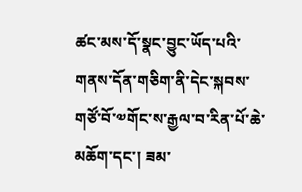ཚང་མས་དོ་སྣང་བྱུང་ཡོད་པའི་གནས་དོན་གཅིག་ནི་དེང་སྐབས་གཙོ་བོ་༧གོང་ས་རྒྱལ་བ་རིན་པོ་ཆེ་མཆོག་དང་། ཟམ་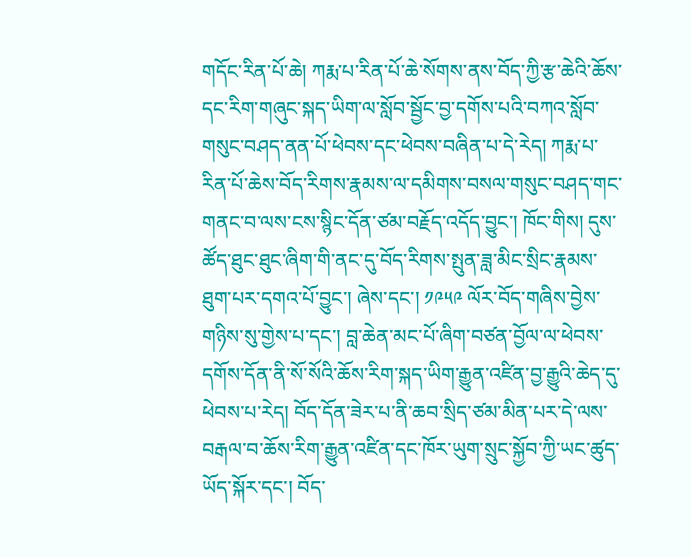གདོང་རིན་པོ་ཆེ། ཀརྨ་པ་རིན་པོ་ཆེ་སོགས་ནས་བོད་ཀྱི་རྩ་ཆེའི་ཆོས་དང་རིག་གཞུང་སྐད་ཡིག་ལ་སློབ་སྦྱོང་བྱ་དགོས་པའི་བཀའ་སློབ་གསུང་བཤད་ནན་པོ་ཕེབས་དང་ཕེབས་བཞིན་པ་དེ་རེད། ཀརྨ་པ་རིན་པོ་ཆེས་བོད་རིགས་རྣམས་ལ་དམིགས་བསལ་གསུང་བཤད་གང་གནང་བ་ལས་ངས་སྙིང་དོན་ཙམ་བརྗོད་འདོད་བྱུང་། ཁོང་གིས། དུས་ཚོད་ཐུང་ཐུང་ཞིག་གི་ནང་དུ་བོད་རིགས་སྤུན་ཟླ་མིང་སྲིང་རྣམས་ཐུག་པར་དགའ་པོ་བྱུང་། ཞེས་དང་། ༡༩༥༩ ལོར་བོད་གཞིས་བྱེས་གཉིས་སུ་གྱེས་པ་དང་། བླ་ཆེན་མང་པོ་ཞིག་བཙན་བྱོལ་ལ་ཕེབས་དགོས་དོན་ནི་སོ་སོའི་ཆོས་རིག་སྐད་ཡིག་རྒྱུན་འཛིན་བྱ་རྒྱུའི་ཆེད་དུ་ཕེབས་པ་རེད། བོད་དོན་ཟེར་པ་ནི་ཆབ་སྲིད་ཙམ་མིན་པར་དེ་ལས་བརྒལ་བ་ཆོས་རིག་རྒྱུན་འཛིན་དང་ཁོར་ཡུག་སྲུང་སྐྱོབ་ཀྱི་ཡང་ཚུད་ཡོད་སྐོར་དང་། བོད་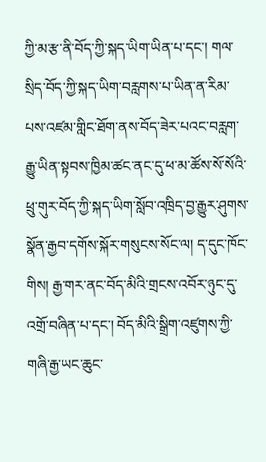ཀྱི་མ་རྩ་ནི་བོད་ཀྱི་སྐད་ཡིག་ཡིན་པ་དང་། གལ་སྲིད་བོད་ཀྱི་སྐད་ཡིག་བརླགས་པ་ཡིན་ན་རིམ་པས་འཛམ་གླིང་ཐོག་ནས་བོད་ཟེར་པའང་བརླག་རྒྱུ་ཡིན་སྟབས་ཁྱིམ་ཚང་ནང་དུ་ཕ་མ་ཚོས་སོ་སོའི་ཕྲུ་གུར་བོད་ཀྱི་སྐད་ཡིག་སློབ་འཁྲིད་བྱ་རྒྱུར་ཤུགས་སྣོན་རྒྱབ་དགོས་སྐོར་གསུངས་སོང་ལ། ད་དུང་ཁོང་གིས། རྒྱ་གར་ནང་བོད་མིའི་གྲངས་འབོར་ཉུང་དུ་འགྲོ་བཞིན་པ་དང་། བོད་མིའི་སྒྲིག་འཛུགས་ཀྱི་གཞི་རྒྱ་ཡང་ཆུང་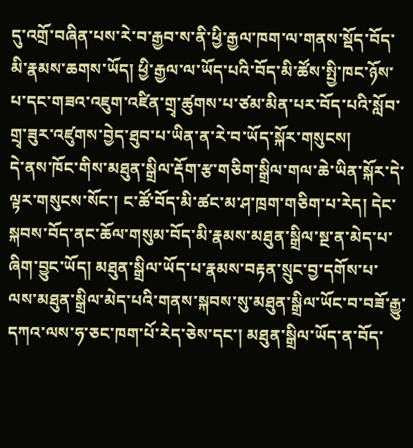དུ་འགྲོ་བཞིན་པས་རེ་བ་རྒྱབ་ས་ནི་ཕྱི་རྒྱལ་ཁག་ལ་གནས་སྡོད་བོད་མི་རྣམས་ཆགས་ཡོད། ཕྱི་རྒྱལ་ལ་ཡོད་པའི་བོད་མི་ཚོས་སྤྱི་ཁང་ཉོས་པ་དང་གཟའ་འཇུག་འཛིན་གྲྭ་ཚུགས་པ་ཙམ་མིན་པར་བོད་པའི་སློབ་གྲྭ་ཟུར་འཛུགས་བྱེད་ཐུབ་པ་ཡིན་ན་རེ་བ་ཡོད་སྐོར་གསུངས།
དེ་ནས་ཁོང་གིས་མཐུན་སྒྲིལ་རྡོག་རྩ་གཅིག་སྒྲིལ་གལ་ཆེ་ཡིན་སྐོར་དེ་ལྟར་གསུངས་སོང་། ང་ཚོ་བོད་མི་ཚང་མ་ཤ་ཁྲག་གཅིག་པ་རེད། དེང་སྐབས་བོད་ནང་ཆོལ་གསུམ་བོད་མི་རྣམས་མཐུན་སྒྲིལ་སྔ་ན་མེད་པ་ཞིག་བྱུང་ཡོད། མཐུན་སྒྲིལ་ཡོད་པ་རྣམས་བརྟན་སྲུང་བྱ་དགོས་པ་ལས་མཐུན་སྒྲིལ་མེད་པའི་གནས་སྐབས་སུ་མཐུན་སྒྲིལ་ཡོང་བ་བཟོ་རྒྱུ་དཀའ་ལས་ཧ་ཅང་ཁག་པོ་རེད་ཅེས་དང་། མཐུན་སྒྲིལ་ཡོད་ན་བོད་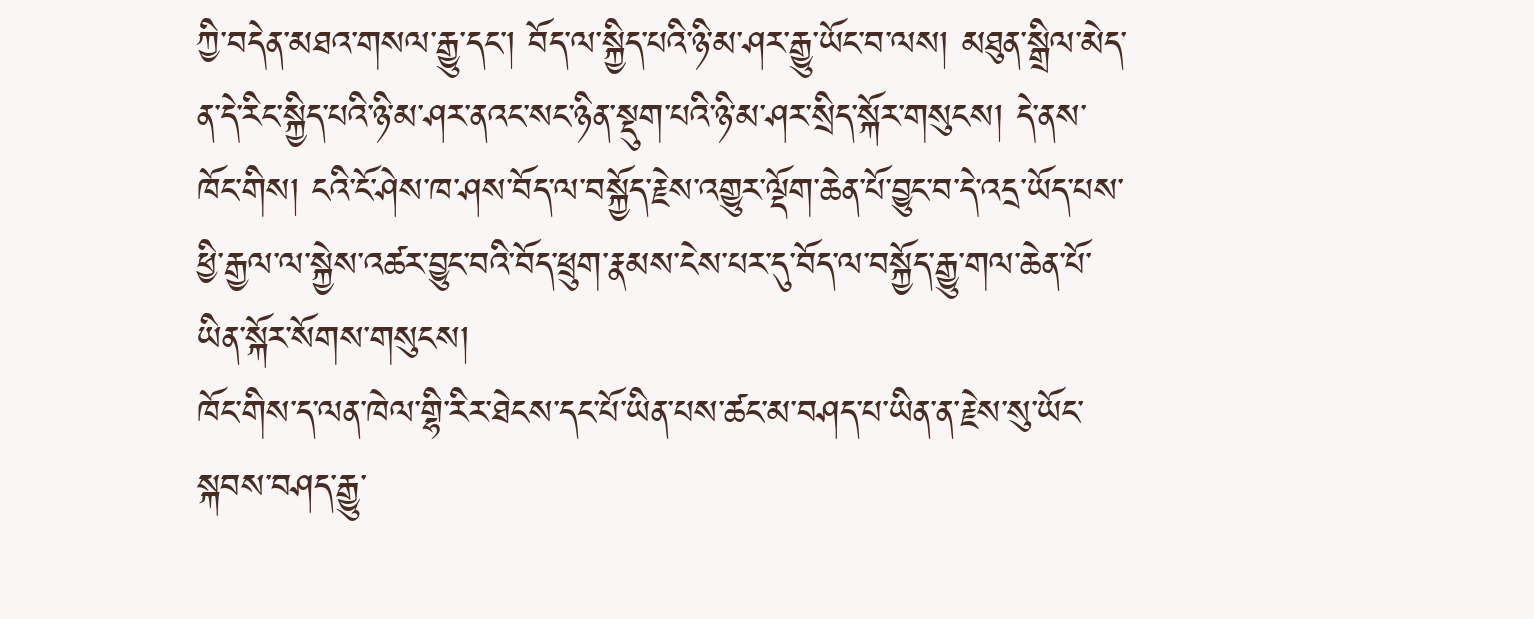ཀྱི་བདེན་མཐའ་གསལ་རྒྱུ་དང་། བོད་ལ་སྐྱིད་པའི་ཉི་མ་ཤར་རྒྱུ་ཡོང་བ་ལས། མཐུན་སྒྲིལ་མེད་ན་དེ་རིང་སྐྱིད་པའི་ཉི་མ་ཤར་ནའང་སང་ཉིན་སྡུག་པའི་ཉི་མ་ཤར་སྲིད་སྐོར་གསུངས། དེ་ནས་ཁོང་གིས། ངའི་ངོ་ཤེས་ཁ་ཤས་བོད་ལ་བསྐྱོད་རྗེས་འགྱུར་ལྡོག་ཆེན་པོ་བྱུང་བ་དེ་འདྲ་ཡོད་པས་ཕྱི་རྒྱལ་ལ་སྐྱེས་འཚར་བྱུང་བའི་བོད་ཕྲུག་རྣམས་ངེས་པར་དུ་བོད་ལ་བསྐྱོད་རྒྱུ་གལ་ཆེན་པོ་ཡིན་སྐོར་སོགས་གསུངས།
ཁོང་གིས་ད་ལན་ཁེལ་གྷི་རིར་ཐེངས་དང་པོ་ཡིན་པས་ཚང་མ་བཤད་པ་ཡིན་ན་རྗེས་སུ་ཡོང་སྐབས་བཤད་རྒྱུ་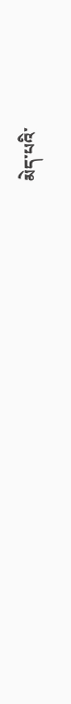མེད་པའི་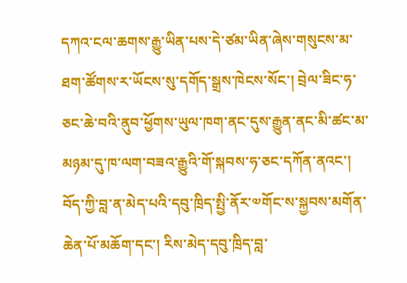དཀའ་ངལ་ཆགས་རྒྱུ་ཡིན་པས་དེ་ཙམ་ཡིན་ཞེས་གསུངས་མ་ཐག་ཚོགས་ར་ཡོངས་སུ་དགོད་སྒྲས་ཁེངས་སོང་། བྲེལ་ཟིང་ཧ་ཅང་ཆེ་བའི་ནུབ་ཕྱོགས་ཡུལ་ཁག་ནང་དུས་རྒྱུན་ནང་མི་ཚང་མ་མཉམ་དུ་ཁ་ལག་བཟའ་རྒྱུའི་གོ་སྐབས་ཧ་ཅང་དཀོན་ནའང་། བོད་ཀྱི་བླ་ན་མེད་པའི་དབུ་ཁྲིད་སྤྱི་ནོར་༧གོང་ས་སྐྱབས་མགོན་ཆེན་པོ་མཆོག་དང་། རིས་མེད་དབུ་ཁྲིད་བླ་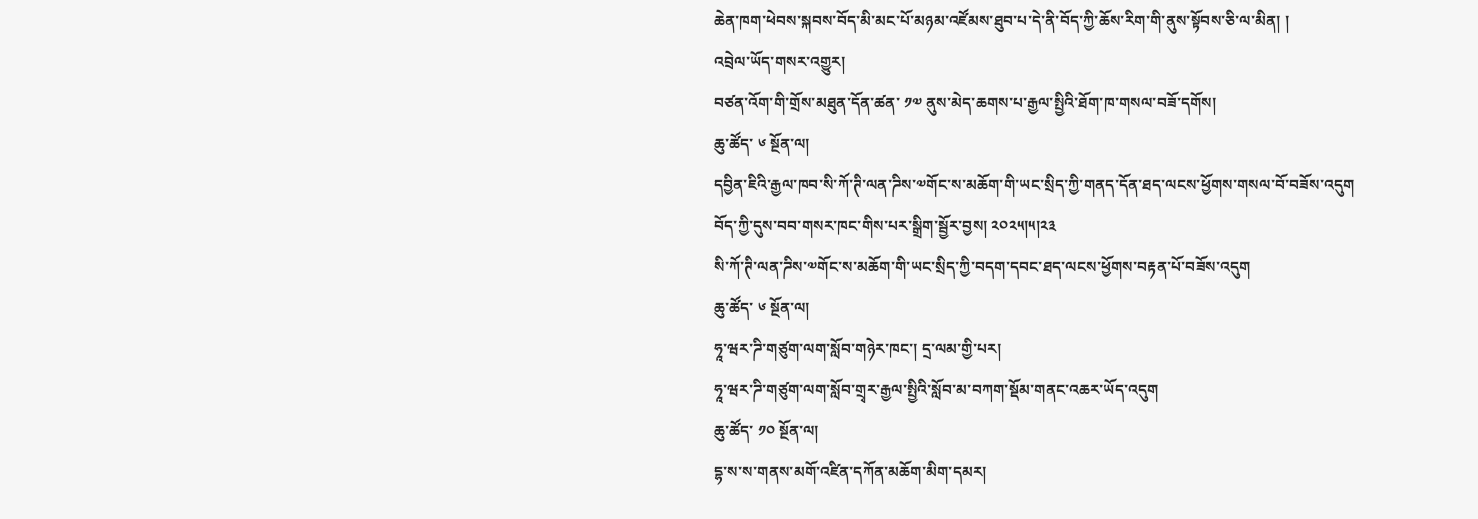ཆེན་ཁག་ཕེབས་སྐབས་བོད་མི་མང་པོ་མཉམ་འཛོམས་ཐུབ་པ་དེ་ནི་བོད་ཀྱི་ཆོས་རིག་གི་ནུས་སྟོབས་ཅི་ལ་མིན། །
འབྲེལ་ཡོད་གསར་འགྱུར།
བཙན་འོག་གི་གྲོས་མཐུན་དོན་ཚན་ ༡༧ ནུས་མེད་ཆགས་པ་རྒྱལ་སྤྱིའི་ཐོག་ཁ་གསལ་བཟོ་དགོས།
ཆུ་ཚོད་ ༦ སྔོན་ལ།
དབྱིན་ཇིའི་རྒྱལ་ཁབ་སི་ཀོ་ཊི་ལན་ཌིས་༧གོང་ས་མཆོག་གི་ཡང་སྲིད་ཀྱི་གནད་དོན་ཐད་ལངས་ཕྱོགས་གསལ་བོ་བཟོས་འདུག བོད་ཀྱི་དུས་བབ་གསར་ཁང་གིས་པར་སྒྲིག་སྦྱོར་བྱས། ༢༠༢༥།༥།༢༣
སི་ཀོ་ཊི་ལན་ཌིས་༧གོང་ས་མཆོག་གི་ཡང་སྲིད་ཀྱི་བདག་དབང་ཐད་ལངས་ཕྱོགས་བརྟན་པོ་བཟོས་འདུག
ཆུ་ཚོད་ ༦ སྔོན་ལ།
ཧཱ་ཝར་ཌི་གཙུག་ལག་སློབ་གཉེར་ཁང་། དྲ་ལམ་གྱི་པར།
ཧཱ་ཝར་ཌི་གཙུག་ལག་སློབ་གྲྭར་རྒྱལ་སྤྱིའི་སློབ་མ་བཀག་སྡོམ་གནང་འཆར་ཡོད་འདུག
ཆུ་ཚོད་ ༡༠ སྔོན་ལ།
དྷ་ས་ས་གནས་མགོ་འཛིན་དཀོན་མཆོག་མིག་དམར།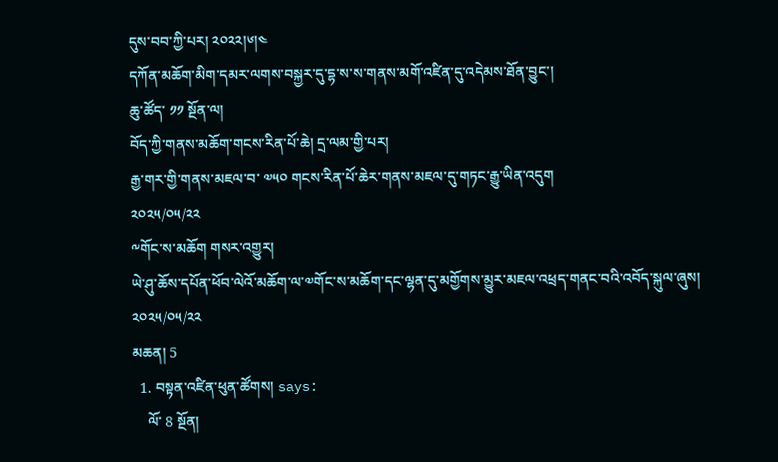དུས་བབ་ཀྱི་པར། ༢༠༢༢།༦།༤
དཀོན་མཆོག་མིག་དམར་ལགས་བསྐྱར་དུ་དྷ་ས་ས་གནས་མགོ་འཛིན་དུ་འདེམས་ཐོན་བྱུང་།
ཆུ་ཚོད་ ༡༡ སྔོན་ལ།
བོད་ཀྱི་གནས་མཆོག་གངས་རིན་པོ་ཆེ། དྲ་ལམ་གྱི་པར།
རྒྱ་གར་གྱི་གནས་མཇལ་བ་ ༧༥༠ གངས་རིན་པོ་ཆེར་གནས་མཇལ་དུ་གཏང་རྒྱུ་ཡིན་འདུག
༢༠༢༥/༠༥/༢༢
༸གོང་ས་མཆོག གསར་འགྱུར།
ཡེ་ཤུ་ཆོས་དཔོན་ཕོབ་ལེའོ་མཆོག་ལ་༧གོང་ས་མཆོག་དང་ལྷན་དུ་མགྱོགས་མྱུར་མཇལ་འཕྲད་གནང་བའི་འབོད་སྐུལ་ཞུས།
༢༠༢༥/༠༥/༢༢
མཆན། 5
  1. བསྟན་འཛིན་ཕུན་ཚོགས། says:
    ལོ་ 8 སྔོན།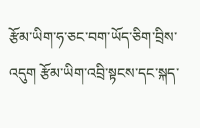རྩོམ་ཡིག་ཧ་ཅང་བག་ཡོད་ཅིག་བྲིས་འདུག རྩོམ་ཡིག་འབྲི་སྟངས་དང་སྐད་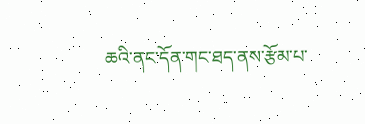ཆའི་ནང་དོན་གང་ཐད་ནས་རྩོམ་པ་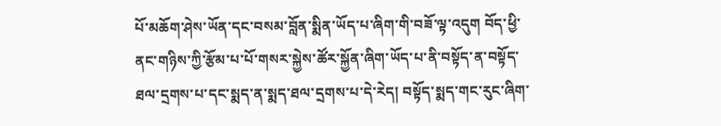པོ་མཆོག་ཤེས་ཡོན་དང་བསམ་བློན་སྨིན་ཡོད་པ་ཞིག་གི་བཟོ་ལྟ་འདུག བོད་ཕྱི་ནང་གཉིས་ཀྱི་རྩོམ་པ་པོ་གསར་སྐྱེས་ཚོར་སྐྱོན་ཞིག་ཡོད་པ་ནི་བསྟོད་ན་བསྟོད་ཐལ་དྲགས་པ་དང་སྨད་ན་སྨད་ཐལ་དྲགས་པ་དེ་རེད། བསྟོད་སྨད་གང་རུང་ཞིག་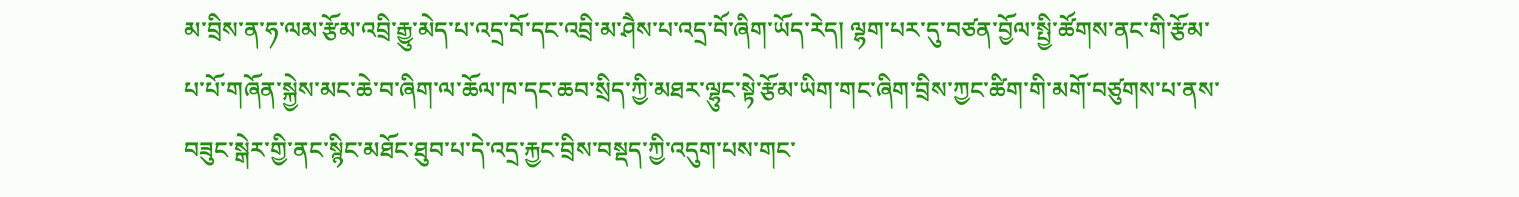མ་བྲིས་ན་ཧ་ལམ་རྩོམ་འབྲི་རྒྱུ་མེད་པ་འདྲ་བོ་དང་འབྲི་མ་ཤཻས་པ་འདྲ་བོ་ཞིག་ཡོད་རེད། ལྷག་པར་དུ་བཙན་བྱོལ་སྤྱི་ཚོགས་ནང་གི་རྩོམ་པ་པོ་གཞོན་སྐྱེས་མང་ཆེ་བ་ཞིག་ལ་ཆོལ་ཁ་དང་ཆབ་སྲིད་ཀྱི་མཐར་ལྷུང་སྟེ་རྩོམ་ཡིག་གང་ཞིག་བྲིས་ཀྱང་ཚིག་གི་མགོ་བཙུགས་པ་ནས་བཟུང་སྒེར་གྱི་ནང་སྙིང་མཐོང་ཐུབ་པ་དེ་འདྲ་རྐྱང་བྲིས་བསྡད་ཀྱི་འདུག་པས་གང་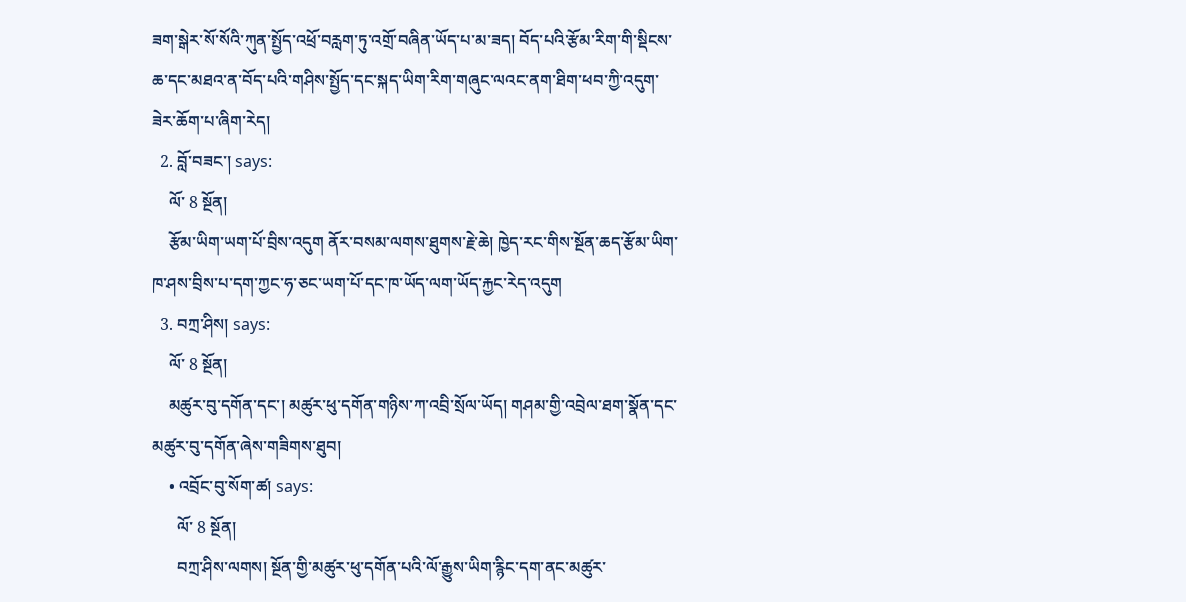ཟག་སྒེར་སོ་སོའི་ཀུན་སྤྱོད་འཕྲོ་བརླག་ཏུ་འགྲོ་བཞིན་ཡོད་པ་མ་ཟད། བོད་པའི་རྩོམ་རིག་གི་སྡིངས་ཆ་དང་མཐའ་ན་བོད་པའི་གཤིས་སྤྱོད་དང་སྐད་ཡིག་རིག་གཞུང་ལའང་ནག་ཐིག་ཕབ་ཀྱི་འདུག་ཟེར་ཆོག་པ་ཞིག་རེད།
  2. བློ་བཟང་། says:
    ལོ་ 8 སྔོན།
    རྩོམ་ཡིག་ཡག་པོ་བྲིས་འདུག ནོར་བསམ་ལགས་ཐུགས་རྗེ་ཆེ། ཁྱེད་རང་གིས་སྔོན་ཆད་རྩོམ་ཡིག་ཁ་ཤས་བྲིས་པ་དག་ཀྱང་ཧ་ཅང་ཡག་པོ་དང་ཁ་ཡོད་ལག་ཡོད་རྐྱང་རེད་འདུག
  3. བཀྲ་ཤིས། says:
    ལོ་ 8 སྔོན།
    མཚུར་བུ་དགོན་དང་། མཚུར་ཕུ་དགོན་གཉིས་ཀ་འབྲི་སྲོལ་ཡོད། གཤམ་གྱི་འབྲེལ་ཐག་སྣོན་དང་མཚུར་བུ་དགོན་ཞེས་གཟིགས་ཐུབ།
    • འབྲོང་བུ་སོག་ཚ། says:
      ལོ་ 8 སྔོན།
      བཀྲ་ཤིས་ལགས། སྔོན་གྱི་མཚུར་ཕུ་དགོན་པའི་ལོ་རྒྱུས་ཡིག་རྙིང་དག་ནང་མཚུར་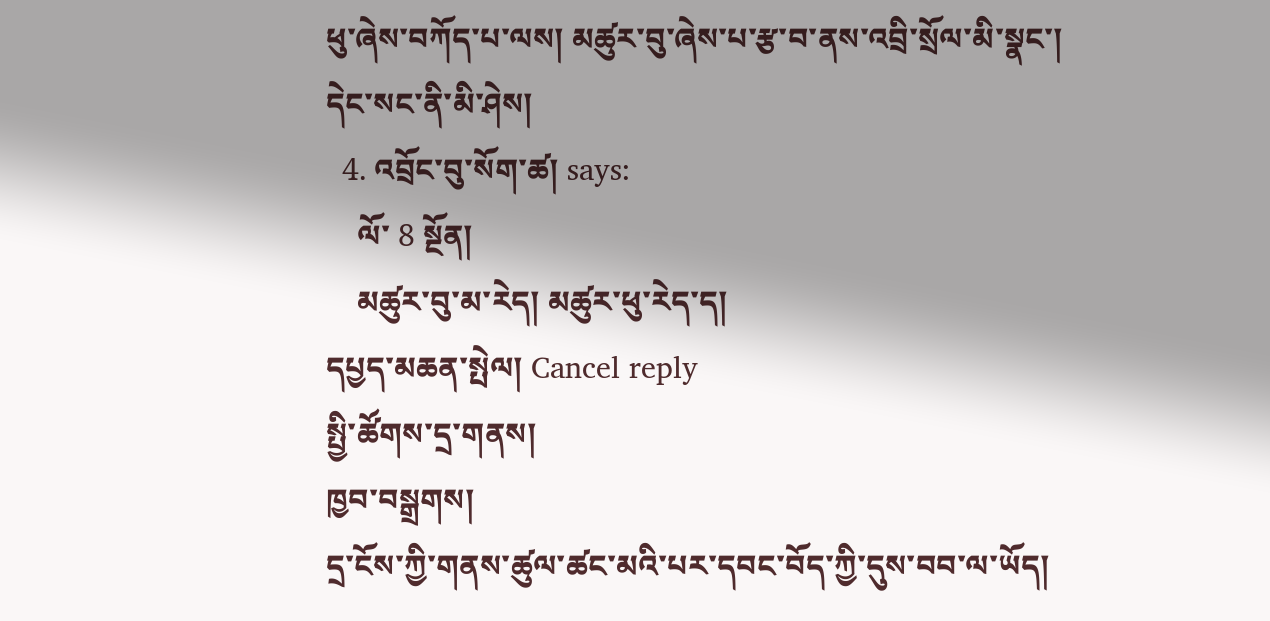ཕུ་ཞེས་བཀོད་པ་ལས། མཚུར་བུ་ཞེས་པ་རྩ་བ་ནས་འབྲི་སྲོལ་མི་སྣང་། དེང་སང་ནི་མི་ཤེས།
  4. འབྲོང་བུ་སོག་ཚ། says:
    ལོ་ 8 སྔོན།
    མཚུར་བུ་མ་རེད། མཚུར་ཕུ་རེད་ད།
དཔྱད་མཆན་སྤེལ། Cancel reply
སྤྱི་ཚོགས་དྲ་གནས།
ཁྱབ་བསྒྲགས།
དྲ་ངོས་ཀྱི་གནས་ཚུལ་ཚང་མའི་པར་དབང་བོད་ཀྱི་དུས་བབ་ལ་ཡོད།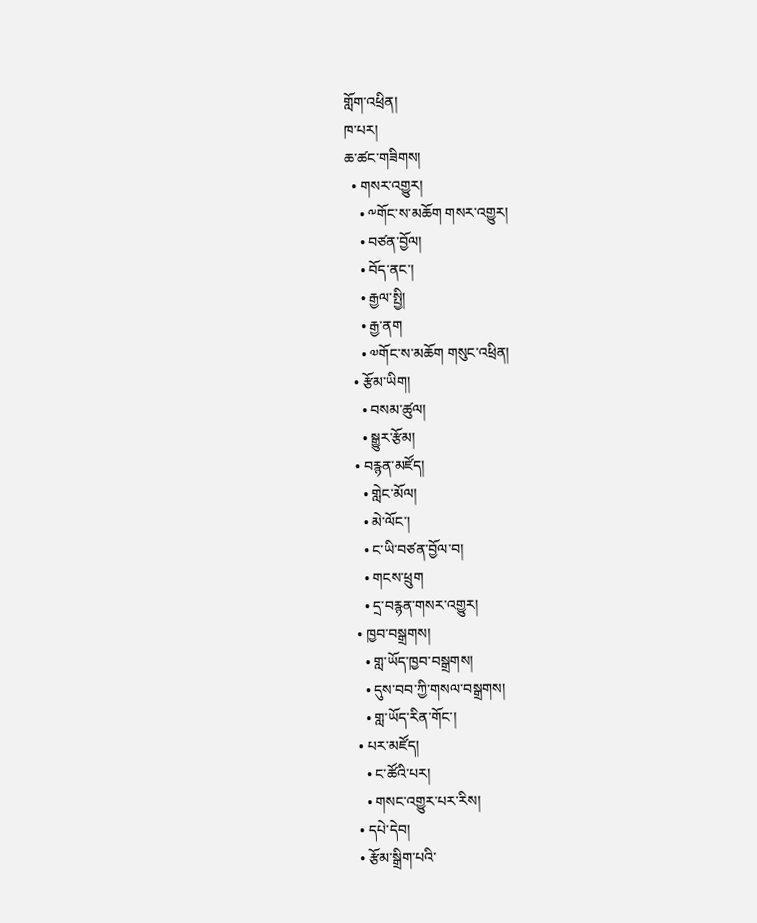གློག་འཕྲིན།
ཁ་པར།
ཆ་ཚང་གཟིགས།
  • གསར་འགྱུར།
    • ༸གོང་ས་མཆོག གསར་འགྱུར།
    • བཙན་བྱོལ།
    • བོད་ནང་།
    • རྒྱལ་སྤྱི།
    • རྒྱ་ནག
    • ༧གོང་ས་མཆོག གསུང་འཕྲིན།
  • རྩོམ་ཡིག།
    • བསམ་ཚུལ།
    • སྒྱུར་རྩོམ།
  • བརྙན་མཛོད།
    • གླེང་མོལ།
    • མེ་ལོང་།
    • ང་ཡི་བཙན་བྱོལ་བ།
    • གངས་ཕྲུག
    • དྲ་བརྙན་གསར་འགྱུར།
  • ཁྱབ་བསྒྲགས།
    • གླ་ཡོད་ཁྱབ་བསྒྲགས།
    • དུས་བབ་ཀྱི་གསལ་བསྒྲགས།
    • གླ་ཡོད་རིན་གོང་།
  • པར་མཛོད།
    • ང་ཚོའི་པར།
    • གསང་འགྱུར་པར་རིས།
  • དཔེ་དེབ།
  • རྩོམ་སྒྲིག་པའི་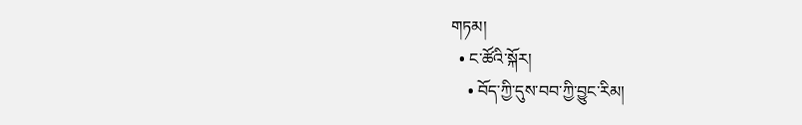གཏམ།
  • ང་ཚོའི་སྐོར།
    • བོད་ཀྱི་དུས་བབ་ཀྱི་བྱུང་རིམ།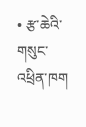• རྩ་ཆེའི་གསུང་འཕྲིན་ཁག